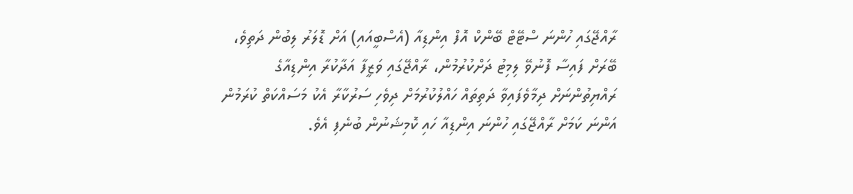ރާއްޖޭގައި ހުންނަ ސްޓޭޓް ބޭންކް އޮފް އިންޑިއާ (އެސްބީއައި) އަށް ޑޮލަރު ލިބުން ދަތިވެ، ބޭރަށް ފައިސާ ފޮނުވޭ ލިމިޓު ދަށްކުރުމުން، ރާއްޖޭގައި ވަޒީފާ އަދާކުރާ އިންޑިއާގެ ރައްޔިތުންނަށް ދިމާވެފައިވާ ދަތިތައް ހައްލުކުރުމަށް ދިވެހި ސަރުކާރާ އެކު މަސައްކަތް ކުރަމުން އަންނަ ކަމަށް ރާއްޖޭގައި ހުންނަ އިންޑިއާ ހައި ކޮމިޝަނުން ބުނެފި އެވެ.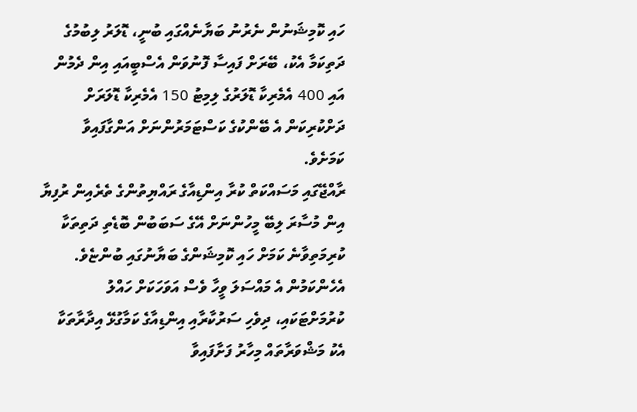ހައި ކޮމިޝަނުން ނެރުނު ބަޔާނެއްގައި ބުނީ، ޑޮލަރު ލިބުމުގެ ދަތިކަމާ އެކު، ބޭރަށް ފައިސާ ފޮނުވަން އެސްބީއައި އިން ދެމުން އައި 400 އެމެރިކާ ޑޮލަރުގެ ލިމިޓު 150 އެމެރިކާ ޑޮލަރަށް ދަށްކުރިކަން އެ ބޭންކުގެ ކަސްޓަމަރުންނަށް އަންގާފައިވާ ކަމަށެވެ.
ރާއްޖޭގައި މަސައްކަތް ކުރާ އިންޑިއާގެ ރައްޔިތުންގެ ތެރެއިން ރުފިޔާ އިން މުސާރަ ލިބޭ މީހުންނަށް އޭގެ ސަބަބުން ބޮޑެތި ދަތިތަކާ ކުރިމަތިވާނެ ކަމަށް ހައި ކޮމިޝަންގެ ބަޔާނުގައި ބުންޏެވެ.
އެހެންކަމުން އެ މައްސަލަ ވީހާ ވެސް އަވަހަކަށް ހައްލު ކުރުމަށްޓަކައި، ދިވެހި ސަރުކާރާއި އިންޑިއާގެ ކަމާގުޅޭ އިދާރާތަކާ އެކު މަޝްވަރާތައް މިހާރު ފަށާފައިވާ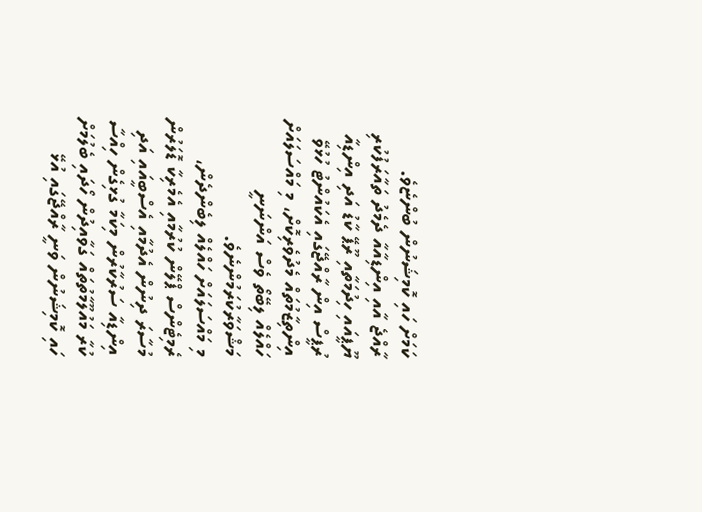ކަމަށް ހައި ކޮމިޝަނުން ބުންޏެވެ.
ރާއްޖެ އާއި އިންޑިއާއާ ދެމެދު ތައާރަފުކުރި ޔޫޕީއައި ހިދުމަތާއި ރޫޕޭ ކާޑު އަދި އިންޑިއާ ރުޕީސް އިން ރާއްޖޭގައި އެކައުންޓު ހުޅުވޭ އިންތިޒާމުތައް މެދުވެރިކޮށް، މި މައްސަލައަށް ހައްލެއް ލިބޭތޯ ވެސް އަންނަނީ މަޝްވަރާކުރަމުންނެވެ.
މި މައްސަލައަށް ހައްލެއް ލިބެންދެން، ރެމިޓެންސް ޕްލޭން ކުރުމާއި އެމެރިކާ ޑޮލަރުން މުސާރަ ދިނުން އެދުމާއި އެސްބީއައި އަދި އިންޑިއާ ސަރުކާރުން މިކަމާ ގުޅިގެން ހިއްސާ ކުރާ މައުލޫމާތުތައް ގަވާއިދުން ހޯދައި ބެލުމަށް ހައި ކޮމިޝަނުން ވަނީ ރާއްޖޭގައި އުޅޭ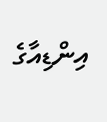އިންޑިއާގެ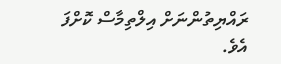ރައްޔިތުންނަށް އިލްތިމާސް ކޮށްފަ އެވެ.